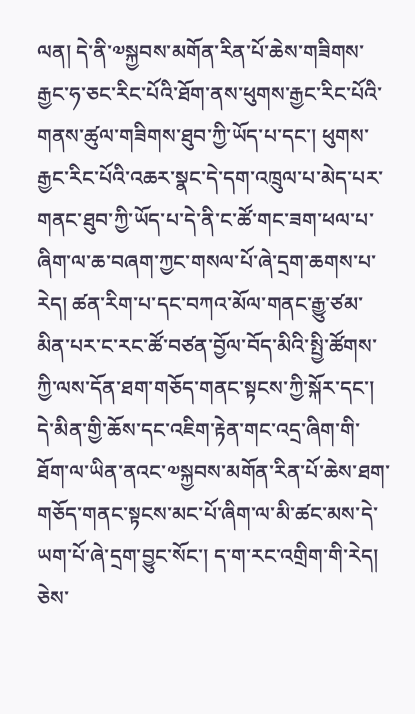ལན། དེ་ནི་༧སྐྱབས་མགོན་རིན་པོ་ཆེས་གཟིགས་རྒྱང་ཧ་ཅང་རིང་པོའི་ཐོག་ནས་ཕུགས་རྒྱང་རིང་པོའི་གནས་ཚུལ་གཟིགས་ཐུབ་ཀྱི་ཡོད་པ་དང་། ཕུགས་རྒྱང་རིང་པོའི་འཆར་སྣང་དེ་དག་འཁྲུལ་པ་མེད་པར་གནང་ཐུབ་ཀྱི་ཡོད་པ་དེ་ནི་ང་ཚོ་གང་ཟག་ཕལ་པ་ཞིག་ལ་ཆ་བཞག་ཀྱང་གསལ་པོ་ཞེ་དྲག་ཆགས་པ་རེད། ཚན་རིག་པ་དང་བཀའ་མོལ་གནང་རྒྱུ་ཙམ་མིན་པར་ང་རང་ཚོ་བཙན་བྱོལ་བོད་མིའི་སྤྱི་ཚོགས་ཀྱི་ལས་དོན་ཐག་གཅོད་གནང་སྟངས་ཀྱི་སྐོར་དང་། དེ་མིན་གྱི་ཆོས་དང་འཇིག་རྟེན་གང་འདྲ་ཞིག་གི་ཐོག་ལ་ཡིན་ནའང་༧སྐྱབས་མགོན་རིན་པོ་ཆེས་ཐག་གཅོད་གནང་སྟངས་མང་པོ་ཞིག་ལ་མི་ཚང་མས་དེ་ཡག་པོ་ཞེ་དྲག་བྱུང་སོང་། ད་ག་རང་འགྲིག་གི་རེད། ཅེས་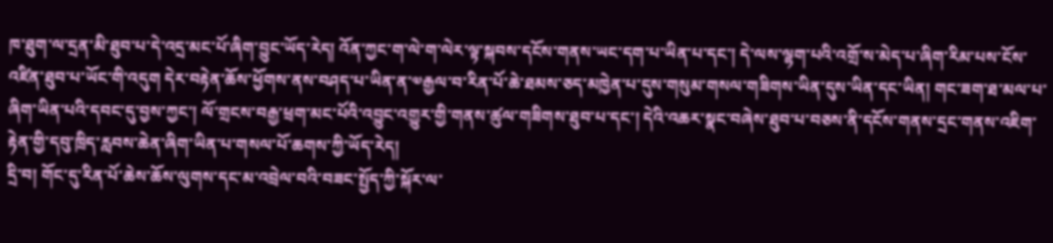ཁ་ཐུག་ལ་དྲན་མི་ཐུབ་པ་དེ་འདྲ་མང་པོ་ཞིག་བྱུང་ཡོད་རེད། འོན་ཀྱང་ག་ལེ་ག་ལེར་ལྟ་སྐབས་དངོས་གནས་ཡང་དག་པ་ཡིན་པ་དང་། དེ་ལས་ལྷག་པའི་འགྲོ་ས་མེད་པ་ཞིག་རིམ་པས་ངོས་འཛིན་ཐུབ་པ་ཡོང་གི་འདུག དེར་བརྟེན་ཆོས་ཕྱོགས་ནས་བཤད་པ་ཡིན་ན་༧རྒྱལ་བ་རིན་པོ་ཆེ་ཐམས་ཅད་མཁྱེན་པ་དུས་གསུམ་གསལ་གཟིགས་ཡིན་དུས་ཡིན་དང་ཡིན། གང་ཟག་ཐ་མལ་པ་ཞིག་ཡིན་པའི་དབང་དུ་བྱས་ཀྱང་། ལོ་གྲངས་བརྒྱ་ཕྲག་མང་པོའི་འབྱུང་འགྱུར་གྱི་གནས་ཚུལ་གཟིགས་ཐུབ་པ་དང་། དེའི་འཆར་སྣང་བཞེས་ཐུབ་པ་བཅས་ནི་དངོས་གནས་དྲང་གནས་འཇིག་རྟེན་གྱི་དབུ་ཁྲིད་རླབས་ཆེན་ཞིག་ཡིན་པ་གསལ་པོ་ཆགས་ཀྱི་ཡོད་རེད།
དྲི་བ། གོང་དུ་རིན་པོ་ཆེས་ཆོས་ལུགས་དང་མ་འབྲེལ་བའི་བཟང་སྤྱོད་ཀྱི་སྐོར་ལ་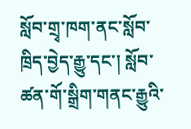སློབ་གྲྭ་ཁག་ནང་སློབ་ཁྲིད་བྱེད་རྒྱུ་དང་། སློབ་ཚན་གོ་སྒྲིག་གནང་རྒྱུའི་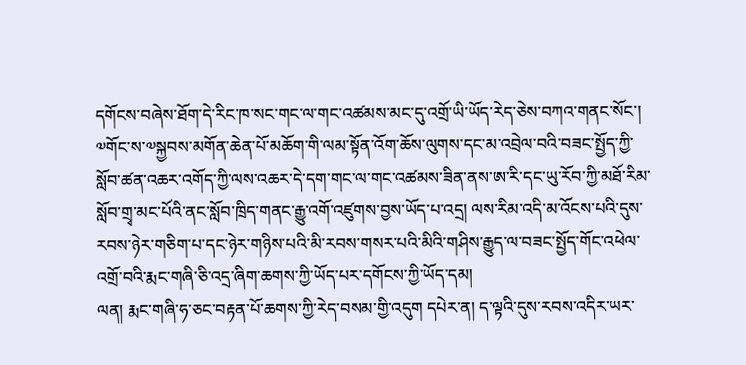དགོངས་བཞེས་ཐོག་དེ་རིང་ཁ་སང་གང་ལ་གང་འཚམས་མང་དུ་འགྲོ་ཡི་ཡོད་རེད་ཅེས་བཀའ་གནང་སོང་། ༧གོང་ས་༧སྐྱབས་མགོན་ཆེན་པོ་མཆོག་གི་ལམ་སྟོན་འོག་ཆོས་ལུགས་དང་མ་འབྲེལ་བའི་བཟང་སྤྱོད་ཀྱི་སློབ་ཚན་འཆར་འགོད་ཀྱི་ལས་འཆར་དེ་དག་གང་ལ་གང་འཚམས་ཟིན་ནས་ཨ་རི་དང་ཡུ་རོབ་ཀྱི་མཐོ་རིམ་སློབ་གྲྭ་མང་པོའི་ནང་སློབ་ཁྲིད་གནང་རྒྱུ་འགོ་འཛུགས་བྱས་ཡོད་པ་འདྲ། ལས་རིམ་འདི་མ་འོངས་པའི་དུས་རབས་ཉེར་གཅིག་པ་དང་ཉེར་གཉིས་པའི་མི་རབས་གསར་པའི་མིའི་གཤིས་རྒྱུད་ལ་བཟང་སྤྱོད་གོང་འཕེལ་འགྲོ་བའི་རྨང་གཞི་ཅི་འདྲ་ཞིག་ཆགས་ཀྱི་ཡོད་པར་དགོངས་ཀྱི་ཡོད་དམ།
ལན། རྨང་གཞི་ཧ་ཅང་བརྟན་པོ་ཆགས་ཀྱི་རེད་བསམ་གྱི་འདུག དཔེར་ན། ད་ལྟའི་དུས་རབས་འདིར་ཡར་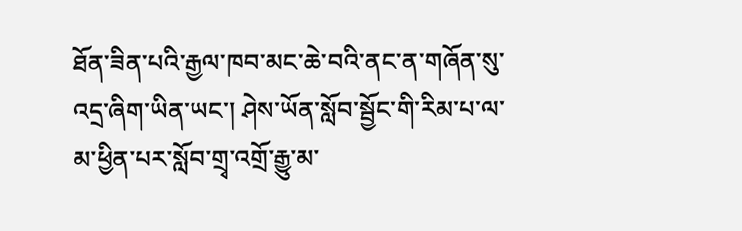ཐོན་ཟིན་པའི་རྒྱལ་ཁབ་མང་ཆེ་བའི་ནང་ན་གཞོན་སུ་འདྲ་ཞིག་ཡིན་ཡང་། ཤེས་ཡོན་སློབ་སྦྱོང་གི་རིམ་པ་ལ་མ་ཕྱིན་པར་སློབ་གྲྭ་འགྲོ་རྒྱུ་མ་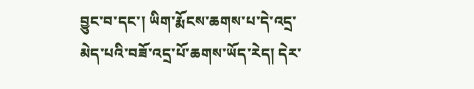བྱུང་བ་དང་། ཡིག་རྨོངས་ཆགས་པ་དེ་འདྲ་མེད་པའི་བཟོ་འདྲ་པོ་ཆགས་ཡོད་རེད། དེར་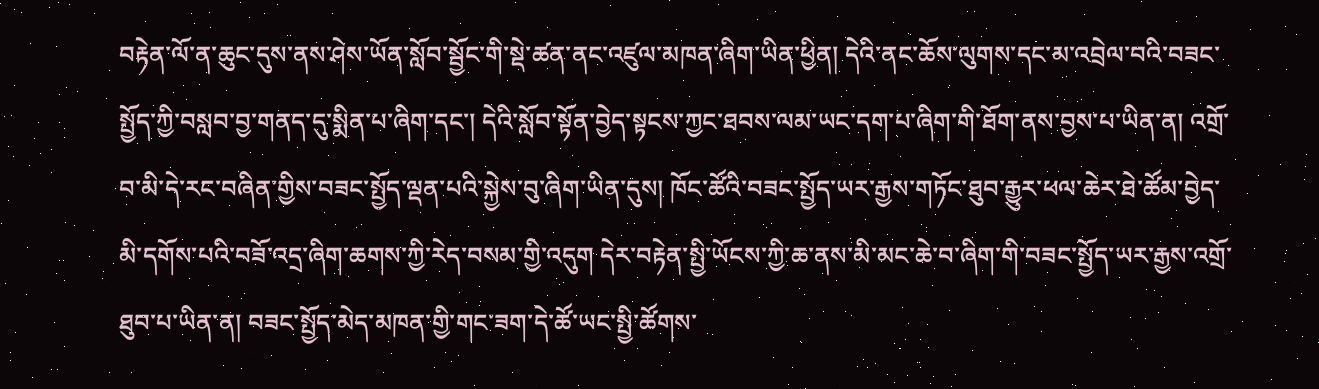བརྟེན་ལོ་ན་ཆུང་དུས་ནས་ཤེས་ཡོན་སློབ་སྦྱོང་གི་སྡེ་ཚན་ནང་འཛུལ་མཁན་ཞིག་ཡིན་ཕྱིན། དེའི་ནང་ཆོས་ལུགས་དང་མ་འབྲེལ་བའི་བཟང་སྤྱོད་ཀྱི་བསླབ་བྱ་གནད་དུ་སྨིན་པ་ཞིག་དང་། དེའི་སློབ་སྟོན་བྱེད་སྟངས་ཀྱང་ཐབས་ལམ་ཡང་དག་པ་ཞིག་གི་ཐོག་ནས་བྱས་པ་ཡིན་ན། འགྲོ་བ་མི་དེ་རང་བཞིན་གྱིས་བཟང་སྤྱོད་ལྡན་པའི་སྐྱེས་བུ་ཞིག་ཡིན་དུས། ཁོང་ཚོའི་བཟང་སྤྱོད་ཡར་རྒྱས་གཏོང་ཐུབ་རྒྱུར་ཕལ་ཆེར་ཐེ་ཚོམ་བྱེད་མི་དགོས་པའི་བཟོ་འདྲ་ཞིག་ཆགས་ཀྱི་རེད་བསམ་གྱི་འདུག དེར་བརྟེན་སྤྱི་ཡོངས་ཀྱི་ཆ་ནས་མི་མང་ཆེ་བ་ཞིག་གི་བཟང་སྤྱོད་ཡར་རྒྱས་འགྲོ་ཐུབ་པ་ཡིན་ན། བཟང་སྤྱོད་མེད་མཁན་གྱི་གང་ཟག་དེ་ཚོ་ཡང་སྤྱི་ཚོགས་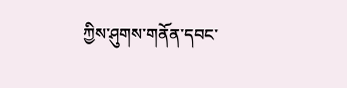ཀྱིས་ཤུགས་གནོན་དབང་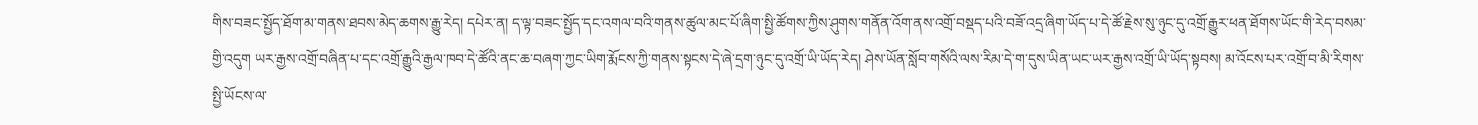གིས་བཟང་སྤྱོད་ཐོག་མ་གནས་ཐབས་མེད་ཆགས་རྒྱུ་རེད། དཔེར་ན། ད་ལྟ་བཟང་སྤྱོད་དང་འགལ་བའི་གནས་ཚུལ་མང་པོ་ཞིག་སྤྱི་ཚོགས་ཀྱིས་ཤུགས་གནོན་འོག་ནས་འགྲོ་བསྡད་པའི་བཟོ་འདྲ་ཞིག་ཡོད་པ་དེ་ཚོ་རྗེས་སུ་ཉུང་དུ་འགྲོ་རྒྱུར་ཕན་ཐོགས་ཡོང་གི་རེད་བསམ་གྱི་འདུག ཡར་རྒྱས་འགྲོ་བཞིན་པ་དང་འགྲོ་རྒྱུའི་རྒྱལ་ཁབ་དེ་ཚོའི་ནང་ཆ་བཞག་ཀྱང་ཡིག་རྨོངས་ཀྱི་གནས་སྟངས་དེ་ཞེ་དྲག་ཉུང་དུ་འགྲོ་ཡི་ཡོད་རེད། ཤེས་ཡོན་སློབ་གསོའི་ལས་རིམ་དེ་ག་དུས་ཡིན་ཡང་ཡར་རྒྱས་འགྲོ་ཡི་ཡོད་སྟབས། མ་འོངས་པར་འགྲོ་བ་མི་རིགས་སྤྱི་ཡོངས་ལ་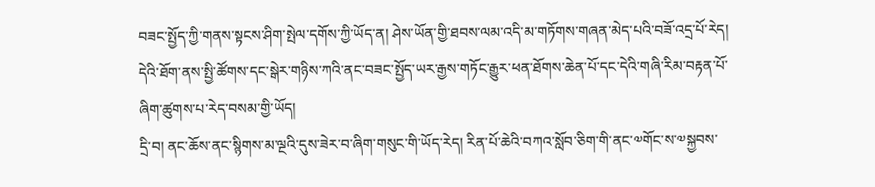བཟང་སྤྱོད་ཀྱི་གནས་སྟངས་ཤིག་སྤེལ་དགོས་ཀྱི་ཡོད་ན། ཤེས་ཡོན་གྱི་ཐབས་ལམ་འདི་མ་གཏོགས་གཞན་མེད་པའི་བཟོ་འདྲ་པོ་རེད། དེའི་ཐོག་ནས་སྤྱི་ཚོགས་དང་སྒེར་གཉིས་ཀའི་ནང་བཟང་སྤྱོད་ཡར་རྒྱས་གཏོང་རྒྱུར་ཕན་ཐོགས་ཆེན་པོ་དང་དེའི་གཞི་རིམ་བརྟན་པོ་ཞིག་ཚུགས་པ་རེད་བསམ་གྱི་ཡོད།
དྲི་བ། ནང་ཆོས་ནང་སྙིགས་མ་ལྔའི་དུས་ཟེར་བ་ཞིག་གསུང་གི་ཡོད་རེད། རིན་པོ་ཆེའི་བཀའ་སློབ་ཅིག་གི་ནང་༧གོང་ས་༧སྐྱབས་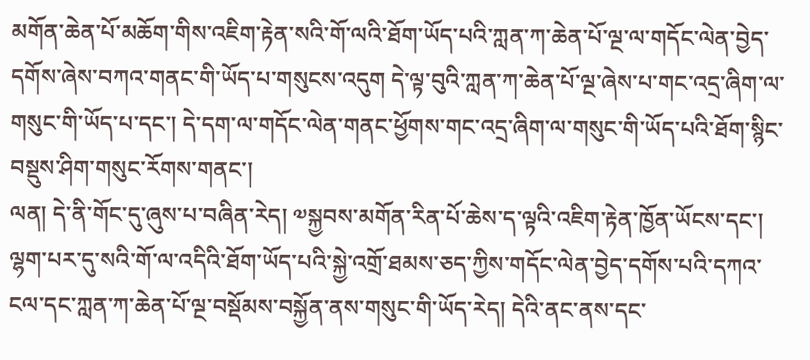མགོན་ཆེན་པོ་མཆོག་གིས་འཇིག་རྟེན་སའི་གོ་ལའི་ཐོག་ཡོད་པའི་ཀླན་ཀ་ཆེན་པོ་ལྔ་ལ་གདོང་ལེན་བྱེད་དགོས་ཞེས་བཀའ་གནང་གི་ཡོད་པ་གསུངས་འདུག དེ་ལྟ་བུའི་ཀླན་ཀ་ཆེན་པོ་ལྔ་ཞེས་པ་གང་འདྲ་ཞིག་ལ་གསུང་གི་ཡོད་པ་དང་། དེ་དག་ལ་གདོང་ལེན་གནང་ཕྱོགས་གང་འདྲ་ཞིག་ལ་གསུང་གི་ཡོད་པའི་ཐོག་སྙིང་བསྡུས་ཤིག་གསུང་རོགས་གནང་།
ལན། དེ་ནི་གོང་དུ་ཞུས་པ་བཞིན་རེད། ༧སྐྱབས་མགོན་རིན་པོ་ཆེས་ད་ལྟའི་འཇིག་རྟེན་ཁྱོན་ཡོངས་དང་། ལྷག་པར་དུ་སའི་གོ་ལ་འདིའི་ཐོག་ཡོད་པའི་སྐྱེ་འགྲོ་ཐམས་ཅད་ཀྱིས་གདོང་ལེན་བྱེད་དགོས་པའི་དཀའ་ངལ་དང་ཀླན་ཀ་ཆེན་པོ་ལྔ་བསྡོམས་བསྐྱོན་ནས་གསུང་གི་ཡོད་རེད། དེའི་ནང་ནས་དང་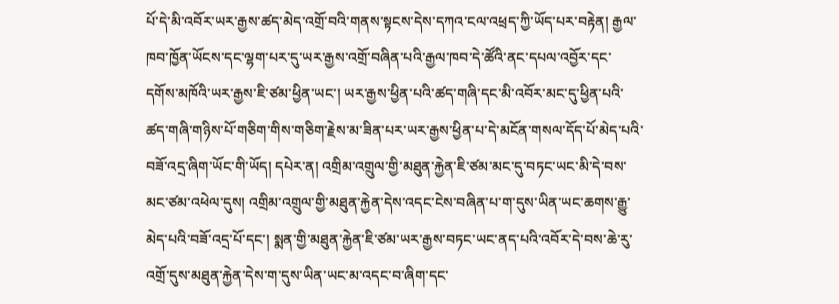པོ་དེ་མི་འབོར་ཡར་རྒྱས་ཚད་མེད་འགྲོ་བའི་གནས་སྟངས་དེས་དཀའ་ངལ་འཕྲད་ཀྱི་ཡོད་པར་བརྟེན། རྒྱལ་ཁབ་ཁྱོན་ཡོངས་དང་ལྷག་པར་དུ་ཡར་རྒྱས་འགྲོ་བཞིན་པའི་རྒྱལ་ཁབ་དེ་ཚོའི་ནང་དཔལ་འབྱོར་དང་དགོས་མཁོའི་ཡར་རྒྱས་ཇི་ཙམ་ཕྱིན་ཡང་། ཡར་རྒྱས་ཕྱིན་པའི་ཚད་གཞི་དང་མི་འབོར་མང་དུ་ཕྱིན་པའི་ཚད་གཞི་གཉིས་པོ་གཅིག་གིས་གཅིག་རྗེས་མ་ཟིན་པར་ཡར་རྒྱས་ཕྱིན་པ་དེ་མངོན་གསལ་དོད་པོ་མེད་པའི་བཟོ་འདྲ་ཞིག་ཡོང་གི་ཡོད། དཔེར་ན། འགྲིམ་འགྲུལ་གྱི་མཐུན་རྐྱེན་ཇི་ཙམ་མང་དུ་བཏང་ཡང་མི་དེ་བས་མང་ཙམ་འཕེལ་དུས། འགྲིམ་འགྲུལ་གྱི་མཐུན་རྐྱེན་དེས་འདང་ངེས་བཞིན་པ་ག་དུས་ཡིན་ཡང་ཆགས་རྒྱུ་མེད་པའི་བཟོ་འདྲ་པོ་དང་། སྨན་གྱི་མཐུན་རྐྱེན་ཇི་ཙམ་ཡར་རྒྱས་བཏང་ཡང་ནད་པའི་འབོར་དེ་བས་ཆེ་རུ་འགྲོ་དུས་མཐུན་རྐྱེན་དེས་ག་དུས་ཡིན་ཡང་མ་འདང་བ་ཞིག་དང་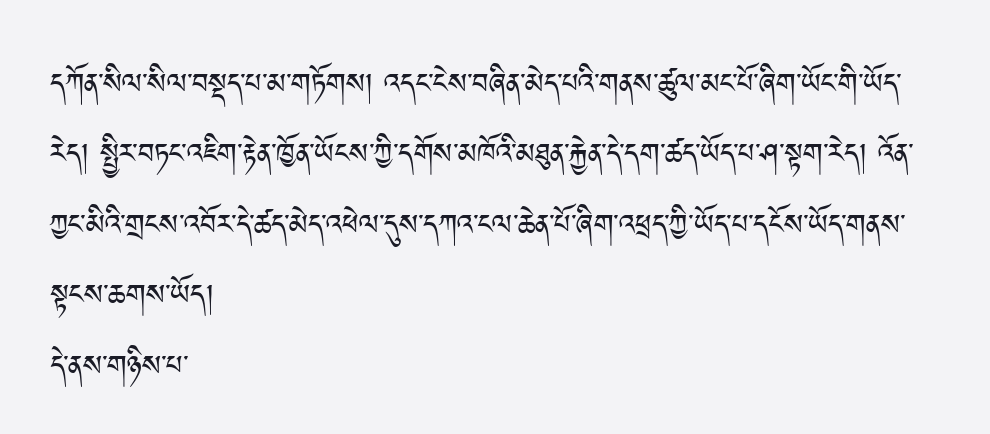དཀོན་སིལ་སིལ་བསྡད་པ་མ་གཏོགས། འདང་ངེས་བཞིན་མེད་པའི་གནས་ཚུལ་མང་པོ་ཞིག་ཡོང་གི་ཡོད་རེད། སྤྱིར་བཏང་འཇིག་རྟེན་ཁྱོན་ཡོངས་ཀྱི་དགོས་མཁོའི་མཐུན་རྐྱེན་དེ་དག་ཚད་ཡོད་པ་ཤ་སྟག་རེད། འོན་ཀྱང་མིའི་གྲངས་འབོར་དེ་ཚད་མེད་འཕེལ་དུས་དཀའ་ངལ་ཆེན་པོ་ཞིག་འཕྲད་ཀྱི་ཡོད་པ་དངོས་ཡོད་གནས་སྟངས་ཆགས་ཡོད།
དེ་ནས་གཉིས་པ་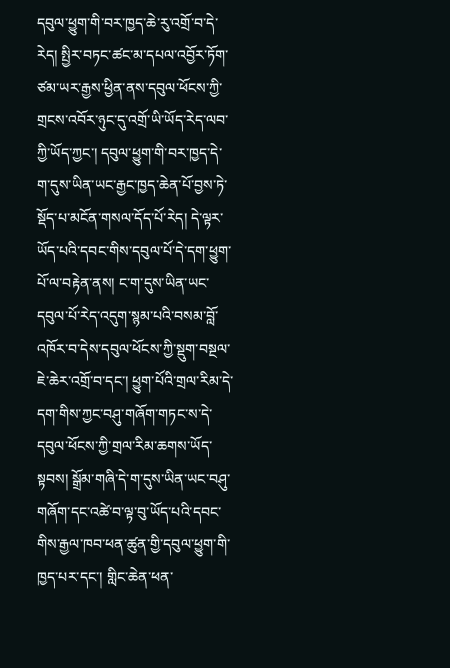དབུལ་ཕྱུག་གི་བར་ཁྱད་ཆེ་རུ་འགྲོ་བ་དེ་རེད། སྤྱིར་བཏང་ཚང་མ་དཔལ་འབྱོར་ཏོག་ཙམ་ཡར་རྒྱས་ཕྱིན་ནས་དབུལ་ཕོངས་ཀྱི་གྲངས་འབོར་ཉུང་དུ་འགྲོ་ཡི་ཡོད་རེད་ལབ་ཀྱི་ཡོད་ཀྱང་། དབུལ་ཕྱུག་གི་བར་ཁྱད་དེ་ག་དུས་ཡིན་ཡང་རྒྱང་ཁྱད་ཆེན་པོ་བྱས་ཏེ་སྡོད་པ་མངོན་གསལ་དོད་པོ་རེད། དེ་ལྟར་ཡོད་པའི་དབང་གིས་དབུལ་པོ་དེ་དག་ཕྱུག་པོ་ལ་བརྟེན་ནས། ང་ག་དུས་ཡིན་ཡང་དབུལ་པོ་རེད་འདུག་སྙམ་པའི་བསམ་བློ་འཁོར་བ་དེས་དབུལ་ཕོངས་ཀྱི་སྡུག་བསྔལ་ཇེ་ཆེར་འགྲོ་བ་དང་། ཕྱུག་པོའི་གྲལ་རིམ་དེ་དག་གིས་ཀྱང་བཤུ་གཞོག་གཏང་ས་དེ་དབུལ་ཕོངས་ཀྱི་གྲལ་རིམ་ཆགས་ཡོད་སྟབས། སྒྲོམ་གཞི་དེ་ག་དུས་ཡིན་ཡང་བཤུ་གཞོག་དང་འཚེ་བ་ལྟ་བུ་ཡོད་པའི་དབང་གིས་རྒྱལ་ཁབ་ཕན་ཚུན་གྱི་དབུལ་ཕྱུག་གི་ཁྱད་པར་དང་། གླིང་ཆེན་ཕན་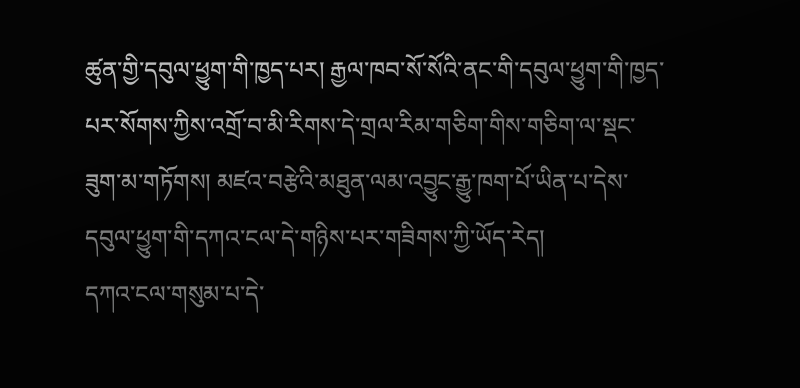ཚུན་གྱི་དབུལ་ཕྱུག་གི་ཁྱད་པར། རྒྱལ་ཁབ་སོ་སོའི་ནང་གི་དབུལ་ཕྱུག་གི་ཁྱད་པར་སོགས་ཀྱིས་འགྲོ་བ་མི་རིགས་དེ་གྲལ་རིམ་གཅིག་གིས་གཅིག་ལ་སྡང་ཟུག་མ་གཏོགས། མཛའ་བརྩེའི་མཐུན་ལམ་འབྱུང་རྒྱུ་ཁག་པོ་ཡིན་པ་དེས་དབུལ་ཕྱུག་གི་དཀའ་ངལ་དེ་གཉིས་པར་གཟིགས་ཀྱི་ཡོད་རེད།
དཀའ་ངལ་གསུམ་པ་དེ་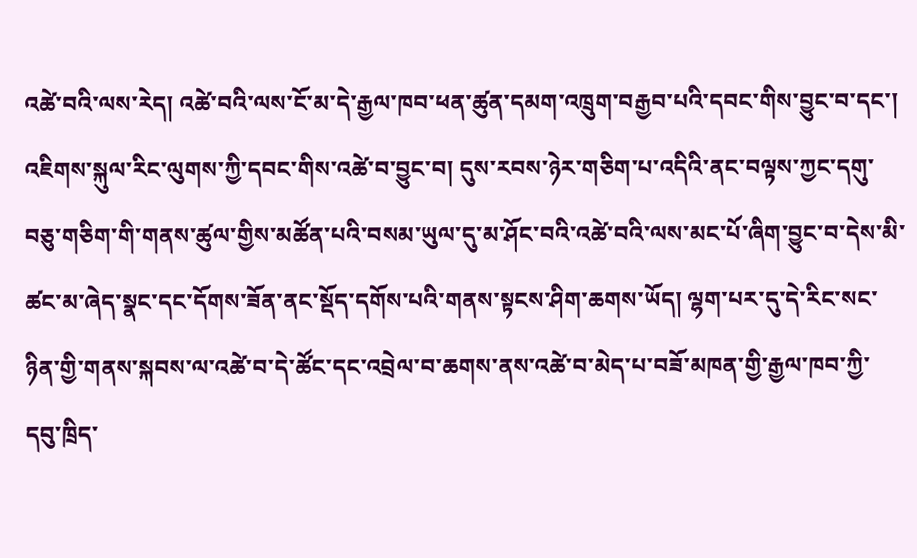འཚེ་བའི་ལས་རེད། འཚེ་བའི་ལས་ངོ་མ་དེ་རྒྱལ་ཁབ་ཕན་ཚུན་དམག་འཁྲུག་བརྒྱབ་པའི་དབང་གིས་བྱུང་བ་དང་། འཇིགས་སྐུལ་རིང་ལུགས་ཀྱི་དབང་གིས་འཚེ་བ་བྱུང་བ། དུས་རབས་ཉེར་གཅིག་པ་འདིའི་ནང་བལྟས་ཀྱང་དགུ་བཅུ་གཅིག་གི་གནས་ཚུལ་གྱིས་མཚོན་པའི་བསམ་ཡུལ་དུ་མ་ཤོང་བའི་འཚེ་བའི་ལས་མང་པོ་ཞིག་བྱུང་བ་དེས་མི་ཚང་མ་ཞེད་སྣང་དང་དོགས་ཟོན་ནང་སྡོད་དགོས་པའི་གནས་སྟངས་ཤིག་ཆགས་ཡོད། ལྷག་པར་དུ་དེ་རིང་སང་ཉིན་གྱི་གནས་སྐབས་ལ་འཚེ་བ་དེ་ཚོང་དང་འབྲེལ་བ་ཆགས་ནས་འཚེ་བ་མེད་པ་བཟོ་མཁན་གྱི་རྒྱལ་ཁབ་ཀྱི་དབུ་ཁྲིད་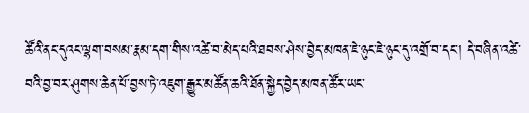ཚོའི་ནང་དུའང་ལྷག་བསམ་རྣམ་དག་གིས་འཚེ་བ་མེད་པའི་ཐབས་ཤེས་བྱེད་མཁན་ཇེ་ཉུང་ཇེ་ཉུང་དུ་འགྲོ་བ་དང་། དེ་བཞིན་འཚེ་བའི་བྱ་བར་ཤུགས་ཆེན་པོ་བྱས་ཏེ་འཇུག་རྒྱུར་མཚོན་ཆའི་ཐོན་སྐྱེད་བྱེད་མཁན་ཚོར་ཡང་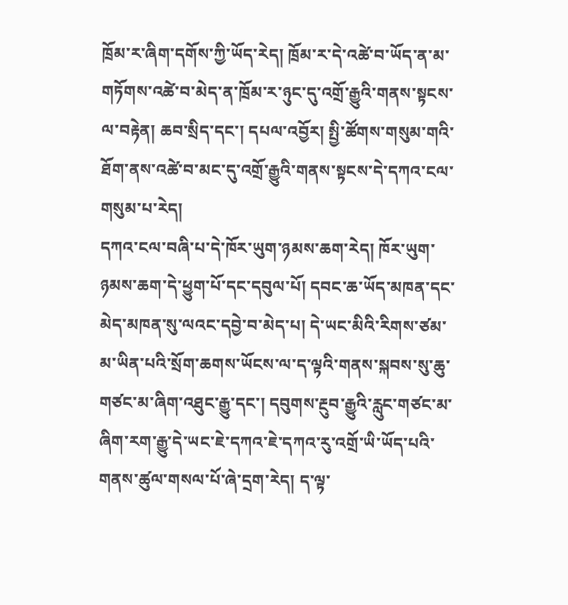ཁྲོམ་ར་ཞིག་དགོས་ཀྱི་ཡོད་རེད། ཁྲོམ་ར་དེ་འཚེ་བ་ཡོད་ན་མ་གཏོགས་འཚེ་བ་མེད་ན་ཁྲོམ་ར་ཉུང་དུ་འགྲོ་རྒྱུའི་གནས་སྟངས་ལ་བརྟེན། ཆབ་སྲིད་དང་། དཔལ་འབྱོར། སྤྱི་ཚོགས་གསུམ་གའི་ཐོག་ནས་འཚེ་བ་མང་དུ་འགྲོ་རྒྱུའི་གནས་སྟངས་དེ་དཀའ་ངལ་གསུམ་པ་རེད།
དཀའ་ངལ་བཞི་པ་དེ་ཁོར་ཡུག་ཉམས་ཆག་རེད། ཁོར་ཡུག་ཉམས་ཆག་དེ་ཕྱུག་པོ་དང་དབུལ་པོ། དབང་ཆ་ཡོད་མཁན་དང་མེད་མཁན་སུ་ལའང་དབྱེ་བ་མེད་པ། དེ་ཡང་མིའི་རིགས་ཙམ་མ་ཡིན་པའི་སྲོག་ཆགས་ཡོངས་ལ་ད་ལྟའི་གནས་སྐབས་སུ་ཆུ་གཙང་མ་ཞིག་འཐུང་རྒྱུ་དང་། དབུགས་རྔུབ་རྒྱུའི་རླུང་གཙང་མ་ཞིག་རག་རྒྱུ་དེ་ཡང་ཇེ་དཀའ་ཇེ་དཀའ་རུ་འགྲོ་ཡི་ཡོད་པའི་གནས་ཚུལ་གསལ་པོ་ཞེ་དྲག་རེད། ད་ལྟ་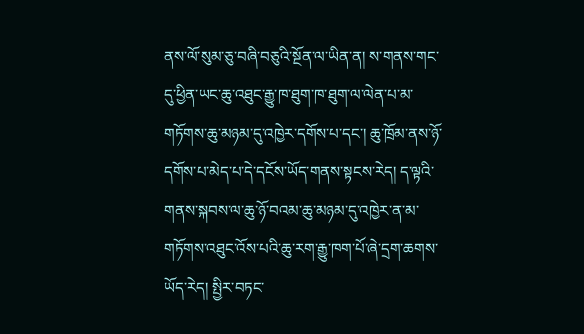ནས་ལོ་སུམ་ཅུ་བཞི་བཅུའི་སྔོན་ལ་ཡིན་ན། ས་གནས་གང་དུ་ཕྱིན་ཡང་ཆུ་འཐུང་རྒྱུ་ཁ་ཐུག་ཁ་ཐུག་ལ་ལེན་པ་མ་གཏོགས་ཆུ་མཉམ་དུ་འཁྱེར་དགོས་པ་དང་། ཆུ་ཁྲོམ་ནས་ཉོ་དགོས་པ་མེད་པ་དེ་དངོས་ཡོད་གནས་སྟངས་རེད། ད་ལྟའི་གནས་སྐབས་ལ་ཆུ་ཉོ་བའམ་ཆུ་མཉམ་དུ་འཁྱེར་ན་མ་གཏོགས་འཐུང་འོས་པའི་ཆུ་རག་རྒྱུ་ཁག་པོ་ཞེ་དྲག་ཆགས་ཡོད་རེད། སྤྱིར་བཏང་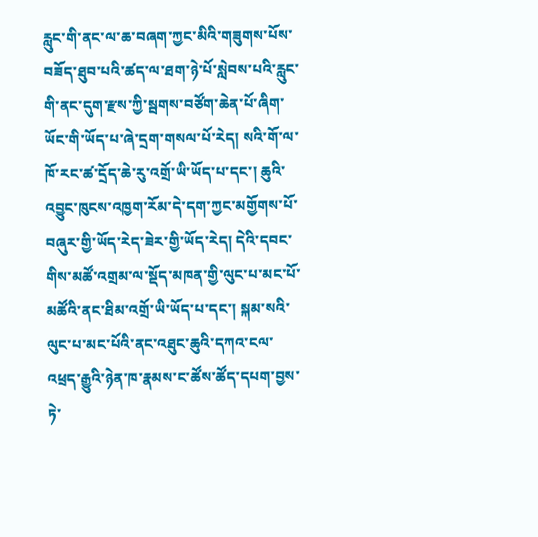རླུང་གི་ནང་ལ་ཆ་བཞག་ཀྱང་མིའི་གཟུགས་པོས་བཟོད་ཐུབ་པའི་ཚད་ལ་ཐག་ཉེ་པོ་སླེབས་པའི་རླུང་གི་ནང་དུག་རྫས་ཀྱི་སྦགས་བཙོག་ཆེན་པོ་ཞིག་ཡོང་གི་ཡོད་པ་ཞེ་དྲག་གསལ་པོ་རེད། སའི་གོ་ལ་ཁོ་རང་ཚ་དྲོད་ཆེ་རུ་འགྲོ་ཡི་ཡོད་པ་དང་། ཆུའི་འབྱུང་ཁུངས་འཁྱག་རོམ་དེ་དག་ཀྱང་མགྱོགས་པོ་བཞུར་གྱི་ཡོད་རེད་ཟེར་གྱི་ཡོད་རེད། དེའི་དབང་གིས་མཚོ་འགྲམ་ལ་སྡོད་མཁན་གྱི་ལུང་པ་མང་པོ་མཚོའི་ནང་ཐིམ་འགྲོ་ཡི་ཡོད་པ་དང་། སྐམ་སའི་ལུང་པ་མང་པོའི་ནང་འཐུང་ཆུའི་དཀའ་ངལ་འཕྲད་རྒྱུའི་ཉེན་ཁ་རྣམས་ང་ཚོས་ཚོད་དཔག་བྱས་ཏེ་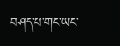བཤད་པ་གང་ཡང་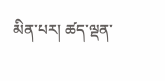མིན་པར། ཚད་ལྡན་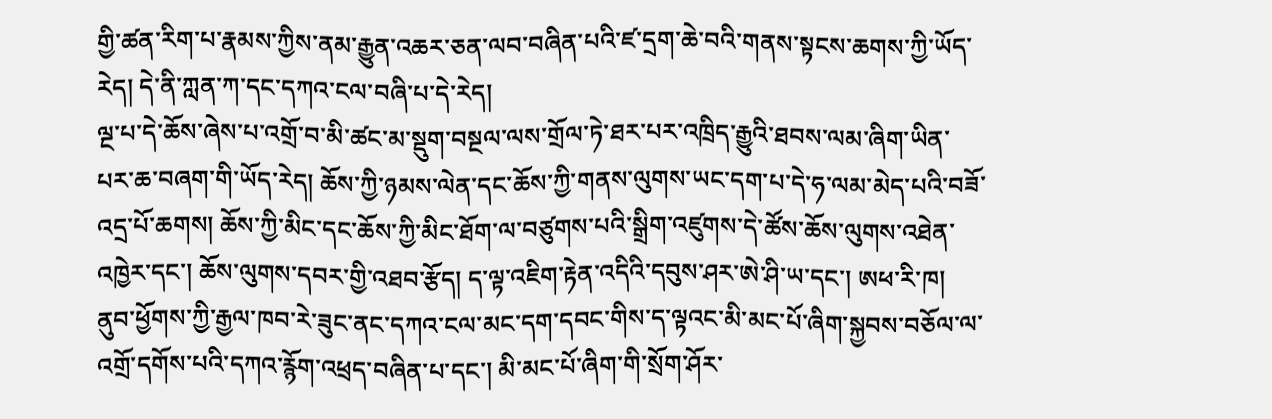གྱི་ཚན་རིག་པ་རྣམས་ཀྱིས་ནམ་རྒྱུན་འཆར་ཅན་ལབ་བཞིན་པའི་ཛ་དྲག་ཆེ་བའི་གནས་སྟངས་ཆགས་ཀྱི་ཡོད་རེད། དེ་ནི་ཀླན་ཀ་དང་དཀའ་ངལ་བཞི་པ་དེ་རེད།
ལྔ་པ་དེ་ཆོས་ཞེས་པ་འགྲོ་བ་མི་ཚང་མ་སྡུག་བསྔལ་ལས་གྲོལ་ཏེ་ཐར་པར་འཁྲིད་རྒྱུའི་ཐབས་ལམ་ཞིག་ཡིན་པར་ཆ་བཞག་གི་ཡོད་རེད། ཆོས་ཀྱི་ཉམས་ལེན་དང་ཆོས་ཀྱི་གནས་ལུགས་ཡང་དག་པ་དེ་ཧ་ལམ་མེད་པའི་བཟོ་འདྲ་པོ་ཆགས། ཆོས་ཀྱི་མིང་དང་ཆོས་ཀྱི་མིང་ཐོག་ལ་བཙུགས་པའི་སྒྲིག་འཛུགས་དེ་ཚོས་ཆོས་ལུགས་འཐེན་འཁྱེར་དང་། ཆོས་ལུགས་དབར་གྱི་འཐབ་རྩོད། ད་ལྟ་འཇིག་རྟེན་འདིའི་དབུས་ཤར་ཨེ་ཤི་ཡ་དང་། ཨཕ་རི་ཁ། ནུབ་ཕྱོགས་ཀྱི་རྒྱལ་ཁབ་རེ་ཟུང་ནང་དཀའ་ངལ་མང་དག་དབང་གིས་ད་ལྟའང་མི་མང་པོ་ཞིག་སྐྱབས་བཅོལ་ལ་འགྲོ་དགོས་པའི་དཀའ་རྙོག་འཕྲད་བཞིན་པ་དང་། མི་མང་པོ་ཞིག་གི་སྲོག་ཤོར་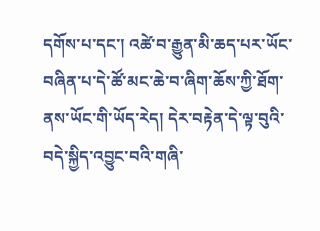དགོས་པ་དང་། འཚེ་བ་རྒྱུན་མི་ཆད་པར་ཡོང་བཞིན་པ་དེ་ཚོ་མང་ཆེ་བ་ཞིག་ཆོས་ཀྱི་ཐོག་ནས་ཡོང་གི་ཡོད་རེད། དེར་བརྟེན་དེ་ལྟ་བུའི་བདེ་སྐྱིད་འབྱུང་བའི་གཞི་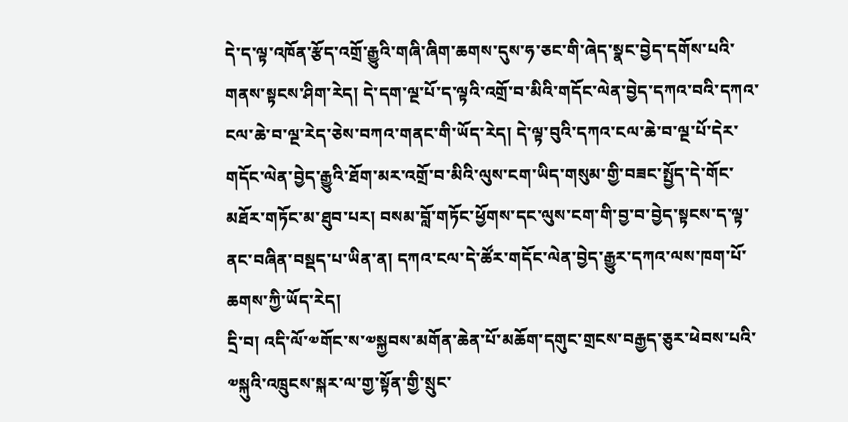དེ་ད་ལྟ་འཁོན་རྩོད་འགྲོ་རྒྱུའི་གཞི་ཞིག་ཆགས་དུས་ཧ་ཅང་གི་ཞེད་སྣང་བྱེད་དགོས་པའི་གནས་སྟངས་ཤིག་རེད། དེ་དག་ལྔ་པོ་ད་ལྟའི་འགྲོ་བ་མིའི་གདོང་ལེན་བྱེད་དཀའ་བའི་དཀའ་ངལ་ཆེ་བ་ལྔ་རེད་ཅེས་བཀའ་གནང་གི་ཡོད་རེད། དེ་ལྟ་བུའི་དཀའ་ངལ་ཆེ་བ་ལྔ་པོ་དེར་གདོང་ལེན་བྱེད་རྒྱུའི་ཐོག་མར་འགྲོ་བ་མིའི་ལུས་ངག་ཡིད་གསུམ་གྱི་བཟང་སྤྱོད་དེ་གོང་མཐོར་གཏོང་མ་ཐུབ་པར། བསམ་བློ་གཏོང་ཕྱོགས་དང་ལུས་ངག་གི་བྱ་བ་བྱེད་སྟངས་ད་ལྟ་ནང་བཞིན་བསྡད་པ་ཡིན་ན། དཀའ་ངལ་དེ་ཚོར་གདོང་ལེན་བྱེད་རྒྱུར་དཀའ་ལས་ཁག་པོ་ཆགས་ཀྱི་ཡོད་རེད།
དྲི་བ། འདི་ལོ་༧གོང་ས་༧སྐྱབས་མགོན་ཆེན་པོ་མཆོག་དགུང་གྲངས་བརྒྱད་ཅུར་ཕེབས་པའི་༧སྐུའི་འཁྲུངས་སྐར་ལ་གྱ་སྟོན་གྱི་སྲུང་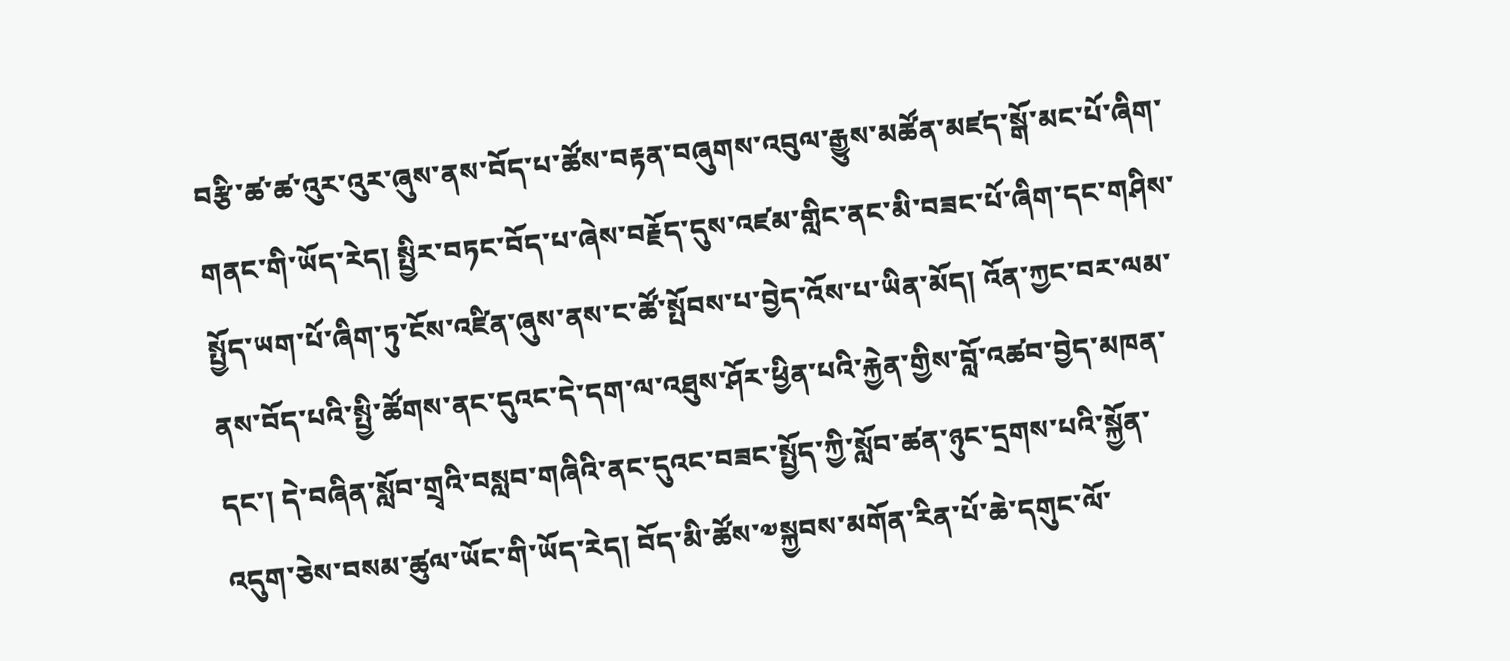བརྩི་ཚ་ཚ་འུར་འུར་ཞུས་ནས་བོད་པ་ཚོས་བརྟན་བཞུགས་འབུལ་རྒྱུས་མཚོན་མཛད་སྒོ་མང་པོ་ཞིག་གནང་གི་ཡོད་རེད། སྤྱིར་བཏང་བོད་པ་ཞེས་བརྗོད་དུས་འཛམ་གླིང་ནང་མི་བཟང་པོ་ཞིག་དང་གཤིས་སྤྱོད་ཡག་པོ་ཞིག་ཏུ་ངོས་འཛིན་ཞུས་ནས་ང་ཚོ་སྤོབས་པ་བྱེད་འོས་པ་ཡིན་མོད། འོན་ཀྱང་བར་ལམ་ནས་བོད་པའི་སྤྱི་ཚོགས་ནང་དུའང་དེ་དག་ལ་འཐུས་ཤོར་ཕྱིན་པའི་རྐྱེན་གྱིས་བློ་འཚབ་བྱེད་མཁན་དང་། དེ་བཞིན་སློབ་གྲྭའི་བསླབ་གཞིའི་ནང་དུའང་བཟང་སྤྱོད་ཀྱི་སློབ་ཚན་ཉུང་དྲགས་པའི་སྐྱོན་འདུག་ཅེས་བསམ་ཚུལ་ཡོང་གི་ཡོད་རེད། བོད་མི་ཚོས་༧སྐྱབས་མགོན་རིན་པོ་ཆེ་དགུང་ལོ་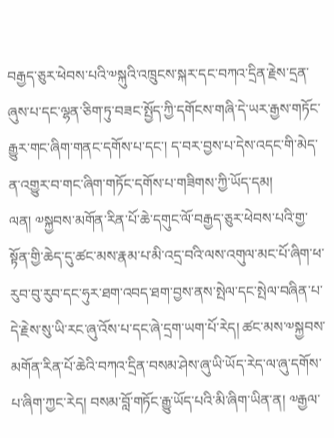བརྒྱད་ཅུར་ཕེབས་པའི་༧སྐུའི་འཁྲུངས་སྐར་དང་བཀའ་དྲིན་རྗེས་དྲན་ཞུས་པ་དང་ལྷན་ཅིག་ཏུ་བཟང་སྤྱོད་ཀྱི་དགོངས་གཞི་དེ་ཡར་རྒྱས་གཏོང་རྒྱུར་གང་ཞིག་གནང་དགོས་པ་དང་། ད་བར་བྱས་པ་དེས་འདང་གི་མེད་ན་འགྱུར་བ་གང་ཞིག་གཏོང་དགོས་པ་གཟིགས་ཀྱི་ཡོད་དམ།
ལན། ༧སྐྱབས་མགོན་རིན་པོ་ཆེ་དགུང་ལོ་བརྒྱད་ཅུར་ཕེབས་པའི་གྱ་སྟོན་གྱི་ཆེད་དུ་ཚང་མས་རྣམ་པ་མི་འདྲ་བའི་ལས་འགུལ་མང་པོ་ཞིག་ཕ་རུབ་བུ་རུབ་དང་ཧུར་ཐག་འབད་ཐག་བྱས་ནས་སྤེལ་དང་སྤེལ་བཞིན་པ་དེ་རྗེས་སུ་ཡི་རང་ཞུ་འོས་པ་དང་ཞེ་དྲག་ཡག་པོ་རེད། ཚང་མས་༧སྐྱབས་མགོན་རིན་པོ་ཆེའི་བཀའ་དྲིན་བསམ་ཤེས་ཞུ་ཡི་ཡོད་རེད་ལ་ཞུ་དགོས་པ་ཞིག་ཀྱང་རེད། བསམ་བློ་གཏོང་རྒྱུ་ཡོད་པའི་མི་ཞིག་ཡིན་ན། ༧རྒྱལ་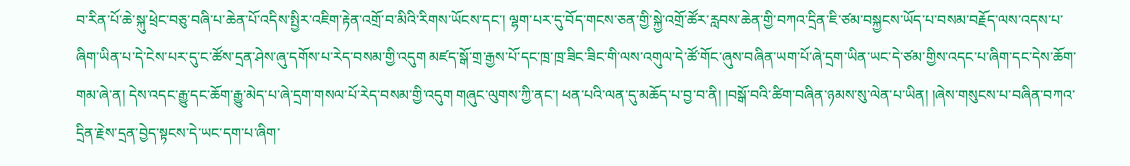བ་རིན་པོ་ཆེ་སྐུ་ཕྲེང་བཅུ་བཞི་པ་ཆེན་པོ་འདིས་སྤྱིར་འཇིག་རྟེན་འགྲོ་བ་མིའི་རིགས་ཡོངས་དང་། ལྷག་པར་དུ་བོད་གངས་ཅན་གྱི་སྐྱེ་འགྲོ་ཚོར་རླབས་ཆེན་གྱི་བཀའ་དྲིན་ཇི་ཙམ་བསྐྱངས་ཡོད་པ་བསམ་བརྗོད་ལས་འདས་པ་ཞིག་ཡིན་པ་དེ་ངེས་པར་དུ་ང་ཚོས་དྲན་ཤེས་ཞུ་དགོས་པ་རེད་བསམ་གྱི་འདུག མཛད་སྒོ་གྲ་རྒྱས་པོ་དང་ཁྲ་ཁྲ་ཟིང་ཟིང་གི་ལས་འགུལ་དེ་ཚོ་གོང་ཞུས་བཞིན་ཡག་པོ་ཞེ་དྲག་ཡིན་ཡང་དེ་ཙམ་གྱིས་འདང་པ་ཞིག་དང་དེས་ཆོག་གམ་ཞེ་ན། དེས་འདང་རྒྱུ་དང་ཆོག་རྒྱུ་མེད་པ་ཞེ་དྲག་གསལ་པོ་རེད་བསམ་གྱི་འདུག གཞུང་ལུགས་ཀྱི་ནང་། ཕན་པའི་ལན་དུ་མཆོད་པ་བྱ་བ་ནི། །བསྒོ་བའི་ཚིག་བཞིན་ཉམས་སུ་ལེན་པ་ཡིན། །ཞེས་གསུངས་པ་བཞིན་བཀའ་དྲིན་རྗེས་དྲན་བྱེད་སྟངས་དེ་ཡང་དག་པ་ཞིག་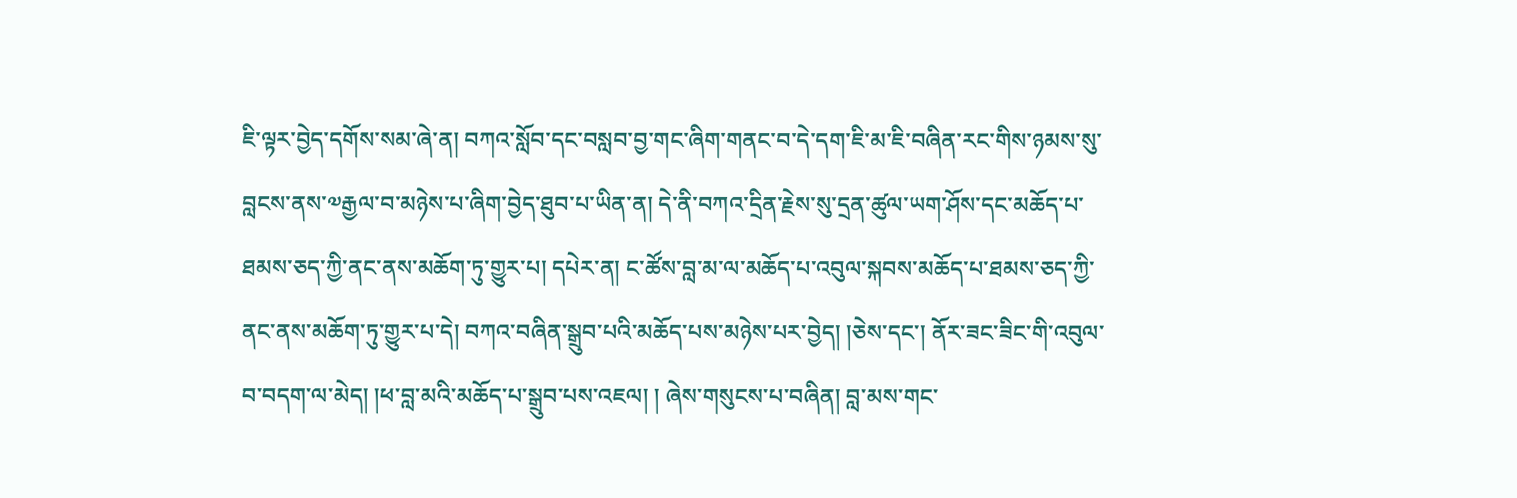ཇི་ལྟར་བྱེད་དགོས་སམ་ཞེ་ན། བཀའ་སློབ་དང་བསླབ་བྱ་གང་ཞིག་གནང་བ་དེ་དག་ཇི་མ་ཇི་བཞིན་རང་གིས་ཉམས་སུ་བླངས་ནས་༧རྒྱལ་བ་མཉེས་པ་ཞིག་བྱེད་ཐུབ་པ་ཡིན་ན། དེ་ནི་བཀའ་དྲིན་རྗེས་སུ་དྲན་ཚུལ་ཡག་ཤོས་དང་མཆོད་པ་ཐམས་ཅད་ཀྱི་ནང་ནས་མཆོག་ཏུ་གྱུར་པ། དཔེར་ན། ང་ཚོས་བླ་མ་ལ་མཆོད་པ་འབུལ་སྐབས་མཆོད་པ་ཐམས་ཅད་ཀྱི་ནང་ནས་མཆོག་ཏུ་གྱུར་པ་དེ། བཀའ་བཞིན་སྒྲུབ་པའི་མཆོད་པས་མཉེས་པར་བྱེད། །ཅེས་དང་། ནོར་ཟང་ཟིང་གི་འབུལ་བ་བདག་ལ་མེད། །ཕ་བླ་མའི་མཆོད་པ་སྒྲུབ་པས་འཇལ། ། ཞེས་གསུངས་པ་བཞིན། བླ་མས་གང་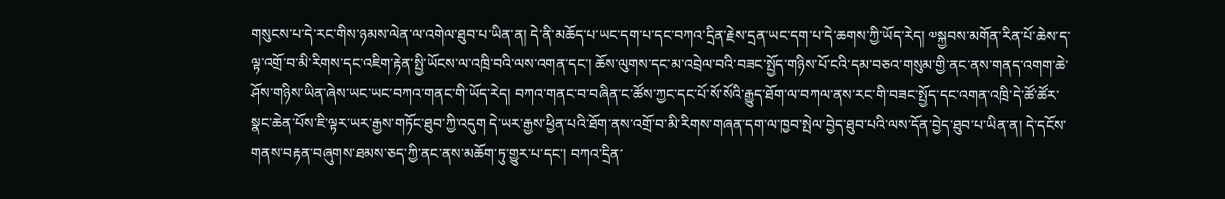གསུངས་པ་དེ་རང་གིས་ཉམས་ལེན་ལ་འགེལ་ཐུབ་པ་ཡིན་ན། དེ་ནི་མཆོད་པ་ཡང་དག་པ་དང་བཀའ་དྲིན་རྗེས་དྲན་ཡང་དག་པ་དེ་ཆགས་ཀྱི་ཡོད་རེད། ༧སྐྱབས་མགོན་རིན་པོ་ཆེས་ད་ལྟ་འགྲོ་བ་མི་རིགས་དང་འཇིག་རྟེན་སྤྱི་ཡོངས་ལ་འཁྲི་བའི་ལས་འགན་དང་། ཆོས་ལུགས་དང་མ་འབྲེལ་བའི་བཟང་སྤྱོད་གཉིས་པོ་ངའི་དམ་བཅའ་གསུམ་གྱི་ནང་ནས་གནད་འགག་ཆེ་ཤོས་གཉིས་ཡིན་ཞེས་ཡང་ཡང་བཀའ་གནང་གི་ཡོད་རེད། བཀའ་གནང་བ་བཞིན་ང་ཚོས་ཀྱང་དང་པོ་སོ་སོའི་རྒྱུད་ཐོག་ལ་བཀལ་ནས་རང་གི་བཟང་སྤྱོད་དང་འགན་འཁྲི་དེ་ཚོ་ཚོར་སྣང་ཆེན་པོས་ཇི་ལྟར་ཡར་རྒྱས་གཏོང་ཐུབ་ཀྱི་འདུག དེ་ཡར་རྒྱས་ཕྱིན་པའི་ཐོག་ནས་འགྲོ་བ་མི་རིགས་གཞན་དག་ལ་ཁྱབ་སྤེལ་བྱེད་ཐུབ་པའི་ལས་དོན་བྱེད་ཐུབ་པ་ཡིན་ན། དེ་དངོས་གནས་བརྟན་བཞུགས་ཐམས་ཅད་ཀྱི་ནང་ནས་མཆོག་ཏུ་གྱུར་པ་དང་། བཀའ་དྲིན་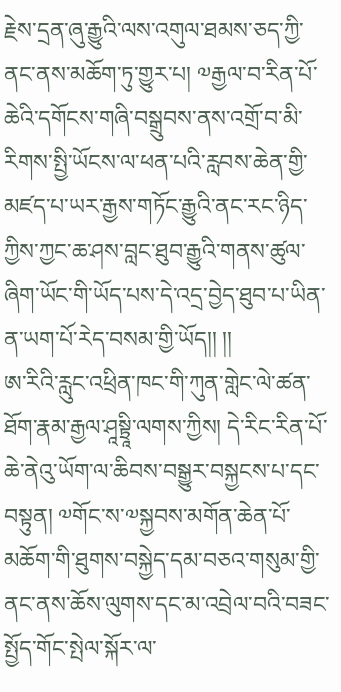རྗེས་དྲན་ཞུ་རྒྱུའི་ལས་འགུལ་ཐམས་ཅད་ཀྱི་ནང་ནས་མཆོག་ཏུ་གྱུར་པ། ༧རྒྱལ་བ་རིན་པོ་ཆེའི་དགོངས་གཞི་བསྒྲུབས་ནས་འགྲོ་བ་མི་རིགས་སྤྱི་ཡོངས་ལ་ཕན་པའི་རླབས་ཆེན་གྱི་མཛད་པ་ཡར་རྒྱས་གཏོང་རྒྱུའི་ནང་རང་ཉིད་ཀྱིས་ཀྱང་ཆ་ཤས་བླང་ཐུབ་རྒྱུའི་གནས་ཚུལ་ཞིག་ཡོང་གི་ཡོད་པས་དེ་འདྲ་བྱེད་ཐུབ་པ་ཡིན་ན་ཡག་པོ་རེད་བསམ་གྱི་ཡོད།། །།
ཨ་རིའི་རླུང་འཕྲིན་ཁང་གི་ཀུན་གླེང་ལེ་ཚན་ཐོག་རྣམ་རྒྱལ་ཤཱསྟྲཱི་ལགས་ཀྱིས། དེ་རིང་རིན་པོ་ཆེ་ནེའུ་ཡོག་ལ་ཆིབས་བསྒྱུར་བསྐྱངས་པ་དང་བསྟུན། ༧གོང་ས་༧སྐྱབས་མགོན་ཆེན་པོ་མཆོག་གི་ཐུགས་བསྐྱེད་དམ་བཅའ་གསུམ་གྱི་ནང་ནས་ཆོས་ལུགས་དང་མ་འབྲེལ་བའི་བཟང་སྤྱོད་གོང་སྤེལ་སྐོར་ལ་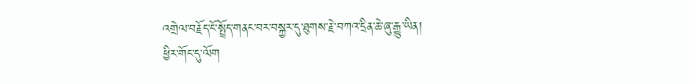འགྲེལ་བརྗོད་ངོ་སྤྲོད་གནང་བར་བསྐྱར་དུ་ཐུགས་རྗེ་བཀའ་དྲིན་ཆེ་ཞུ་རྒྱུ་ཡིན།
ཕྱིར་གོང་དུ་ལོག